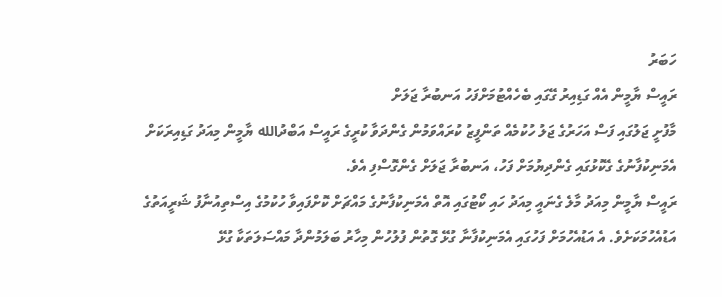ހަބަރު
ރައީސް ޔާމީން އެއް ގަޑިއިރު ގޭގައި ބެހެއްޓުމަށްފަހު އަނބުރާ ޖަލަށް
މާފުށީ ޖަލުގައި ފަސް އަހަރުގެ ޖަލު ހުކުމެއް ތަންފީޒު ކުރައްވަމުން ގެންދަވާ ކުރީގެ ރައީސް އަބްދުالله ޔާމީން މިއަދު ގަޑިއިރަކަށް އެމަނިކުފާނުގެ ގެކޮޅުގައި ގެންދިޔުމަށް ފަހު، އަނބުރާ ޖަލަށް ގެންގޮސްފި އެވެ.
ރައީސް ޔާމީން މިއަދު މާލެ ގެނައީ މިއަދު ހައި ކޯޓުގައި އޮތް އެމަނިކުފާނުގެ މައްޗަށް ކޮށްފައިވާ ހުކުމުގެ އިސްތިއުނާފު ޝަރީއަތުގެ އަޑުއެހުމަކަށެވެ. އެ އަޑުއެހުމަށް ފަހުގައި އެމަނިކުފާނާ ގުޅޭ ގޮތުން ފުލުހުން މިހާރު ބަލަމުންދާ މައްސަލަތަކާ ގުޅޭ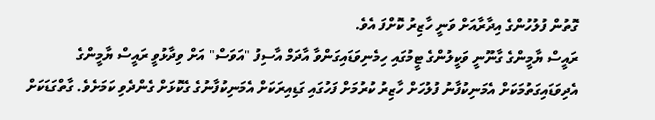ގޮތުން ފުލުހުންގެ އިދާރާއަށް ވަނީ ހާޒިރު ކޮށްފަ އެވެ.
ރައީސް ޔާމީންގެ ގާނޫނީ ވަކީލުންގެ ޓީމުގައި ހިމެނިވަޑައިގަންވާ އާދަމް އާސިފު "އަވަސް" އަށް ވިދާޅުވީ ރައީސް ޔާމީންގެ އެދިވަޑައިގަތުމަކަށް އެމަނިކުފާނު ފުލުހަށް ހާޒިރު ކުރުމަށް ފަހުގައި ގަޑިއިރަކަށް އެމަނިކުފާނުގެ ގެކޮޅަށް ގެންދެވި ކަމަށެވެ. ގާތްގަޑަކަށް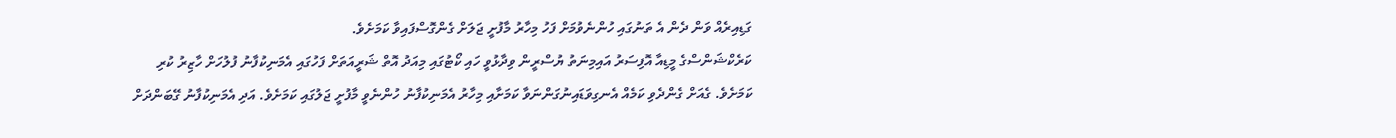ގަޑިއިރެއް ވަން ދެން އެ ތަނުގައި ހުންނެވުމަށް ފަހު މިހާރު މާފުށީ ޖަލަށް ގެންގޮސްފައިވާ ކަމަށެވެ.
ކަރެކްޝަންސްގެ މީޑިއާ އޮފިސަރު އައިމިނަތު ޔުސްރީން ވިދާޅުވީ ހައި ކޯޓުގައި މިއަދު އޮތް ޝަރީއަތަށް ފަހުގައި އެމަނިކުފާނު ފުލުހަށް ހާޒިރު ކުރި ކަމަށެވެ. ގެއަށް ގެންދެވި ކަމެއް އެނގިވަޑައިނުގަންނަވާ ކަމަށާއި މިހާރު އެމަނިކުފާނު ހުންނެވީ މާފުށީ ޖަލުގައި ކަމަށެވެ. އަދި އެމަނިކުފާނު ގޭބަންދަށް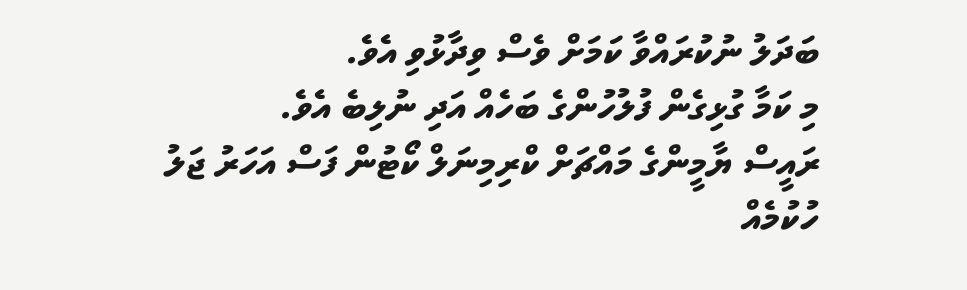ބަދަލު ނުކުރައްވާ ކަމަށް ވެސް ވިދާޅުވި އެވެ.
މި ކަމާ ގުޅިގެން ފުލުހުންގެ ބަހެއް އަދި ނުލިބެ އެވެ.
ރައީސް ޔާމީންގެ މައްޗަށް ކްރިމިނަލް ކޯޓުން ފަސް އަހަރު ޖަލު ހުކުމެއް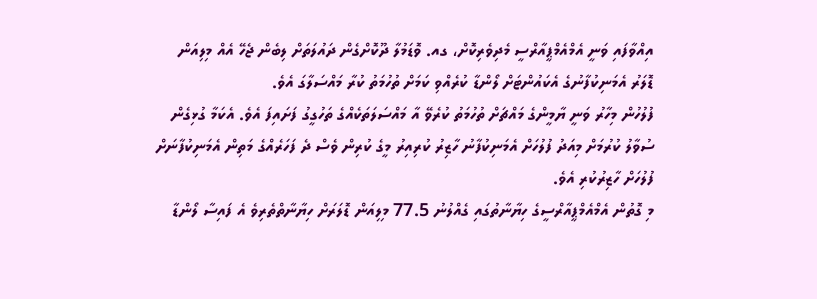އިއްވާފައި ވަނީ އެމްއެމްޕީއާރްސީ މެދިވެރިކޮށް، ގއ. ވޮޑަމުލާ ދޫކޮށްގެން ދައުލަތަށް ލިބެން ޖެހޭ އެއް މިލިއަން ޑޮލަރު އެމަނިކުފާނުގެ އެކައުންޓަށް ލޯންޑާ ކުރެއްވި ކަމަށް ތުހުމަތު ކުރާ މައްސަލާގަ އެވެ.
ފުލުހުން މިހާރު ވަނީ ޔާމީންގެ މައްޗަށް ތުހުމަތު ކުރެވޭ އާ މައްސަލަތަކެއްގެ ތަހުގީގު ފަށައިފަ އެވެ. އެކަމާ ގުޅިގެން ސުވާލު ކުރުމަށް މިއަދު ފުލުހަށް އެމަނިކުފާނު ހާޒިރު ކުރިއިރު މީގެ ކުރިން ވެސް ދެ ފަހަރެއްގެ މަތިން އެމަނިކުފާނަށް ފުލުހަށް ހާޒިރުކުރި އެވެ.
މި ގޮތުން އެމްއެމްޕީއާރްސީގެ ހިޔާނާތުގައި ގެއްލުނު 77.5 މިލިއަން ޑޮލަރަށް ހިޔާނާތްތެރިވެ އެ ފައިސާ ލޯންޑާ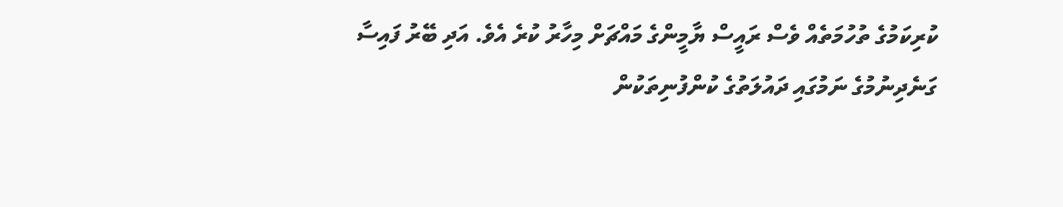ކުރިކަމުގެ ތުހުމަތެއް ވެސް ރައީސް ޔާމީންގެ މައްޗަށް މިހާރު ކުރެ އެވެ. އަދި ބޭރު ފައިސާ ގަނެދިނުމުގެ ނަމުގައި ދައުލަތުގެ ކުންފުނިތަކުން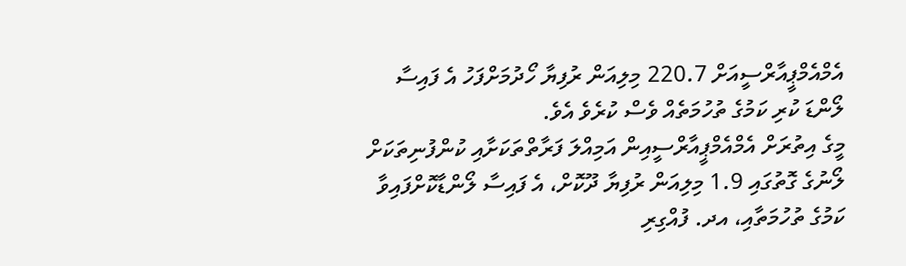އެމްއެމްޕީއާރްސީއަށް 220.7 މިލިއަން ރުފިޔާ ހޯދުމަށްފަހު އެ ފައިސާ ލޯންޑަ ކުރި ކަމުގެ ތުހުމަތެއް ވެސް ކުރެވެ އެވެ.
މީގެ އިތުރަށް އެމްއެމްޕީއާރްސީއިން އަމިއްލަ ފަރާތްތަކަށާއި ކުންފުނިތަކަށް ލޯނުގެ ގޮތުގައި 1.9 މިލިއަން ރުފިޔާ ދޫކޮށް، އެ ފައިސާ ލޯންޑާކޮށްފައިވާ ކަމުގެ ތުހުމަތާއި، އދ. ފުއްގިރި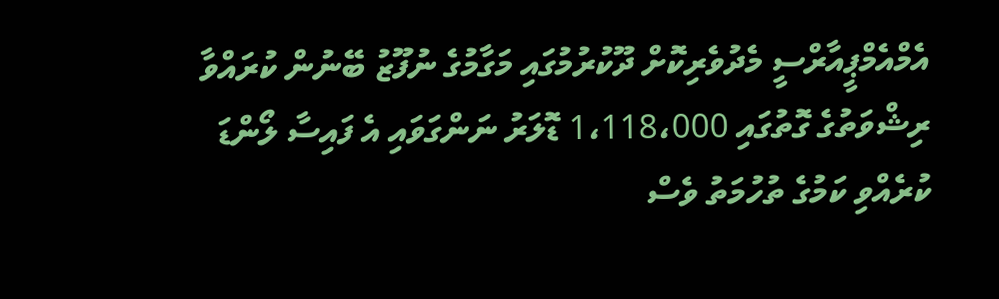އެމްއެމްޕީއާރްސީ މެދުވެރިކޮށް ދޫކުރުމުގައި މަގާމުގެ ނުފޫޒު ބޭނުން ކުރައްވާ ރިޝްވަތުގެ ގޮތުގައި 1،118،000 ޑޮލަރު ނަންގަވައި އެ ފައިސާ ލޯންޑަ ކުރެއްވި ކަމުގެ ތުހުމަތު ވެސް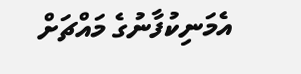އެމަނިކުފާނުގެ މައްޗަށް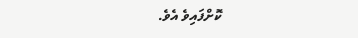ކޮށްފައިވެ އެވެ.